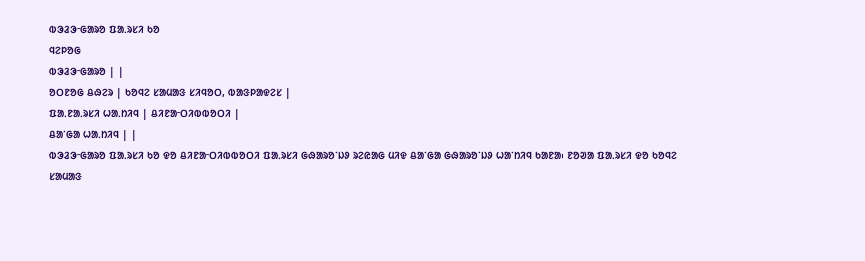ᱵᱳᱲᱳᱼᱜᱟᱨᱚ ᱯᱟᱹᱨᱥᱤ ᱠᱚ
ᱧᱮᱞᱚᱜ
ᱵᱳᱲᱳᱼᱜᱟᱨᱚ | |
ᱚᱛᱱᱚᱜ ᱪᱷᱮᱨ | ᱠᱚᱧᱮ ᱥᱟᱢᱟᱝ ᱥᱤᱧᱚᱛ, ᱵᱟᱝᱞᱟᱫᱮᱥ |
ᱯᱟᱹᱱᱟᱹᱨᱥᱤ ᱦᱟᱹᱴᱤᱧ | ᱪᱤᱱᱟᱼᱛᱤᱵᱵᱚᱛᱤ |
ᱪᱟᱸᱜᱟ ᱦᱟᱹᱴᱤᱧ | |
ᱵᱳᱲᱳᱼᱜᱟᱨᱚ ᱯᱟᱹᱨᱥᱤ ᱠᱚ ᱫᱚ ᱪᱤᱱᱟᱼᱛᱤᱵᱵᱚᱛᱤ ᱯᱟᱹᱨᱥᱤ ᱜᱷᱟᱨᱚᱸᱡᱽ ᱨᱮᱭᱟᱜ ᱢᱤᱫ ᱪᱟᱸᱜᱟ ᱜᱷᱟᱨᱚᱸᱡᱽ ᱦᱟᱸᱴᱤᱧ ᱠᱟᱱᱟ᱾ ᱱᱚᱣᱟ ᱯᱟᱹᱨᱥᱤ ᱫᱚ ᱠᱚᱧᱮ ᱥᱟᱢᱟᱝ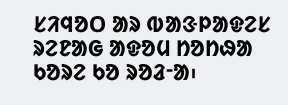ᱥᱤᱧᱚᱛ ᱟᱨ ᱵᱟᱝᱞᱟᱫᱮᱥ ᱨᱮᱱᱟᱜ ᱟᱫᱚᱢ ᱴᱚᱴᱷᱟ ᱠᱚᱨᱮ ᱠᱚ ᱨᱚᱲᱼᱟ᱾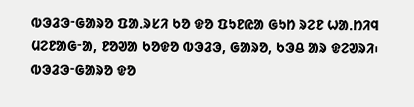ᱵᱳᱲᱳᱼᱜᱟᱨᱚ ᱯᱟᱹᱨᱥᱤ ᱠᱚ ᱫᱚ ᱯᱩᱱᱭᱟ ᱜᱩᱴ ᱨᱮᱱ ᱦᱟᱹᱴᱤᱧ ᱢᱮᱱᱟᱜᱼᱟ, ᱱᱚᱣᱟ ᱠᱚᱫᱚ ᱵᱳᱲᱳ, ᱜᱟᱨᱚ, ᱠᱳᱪ ᱟᱨ ᱫᱮᱣᱨᱤ᱾ ᱵᱳᱲᱳᱼᱜᱟᱨᱚ ᱫᱚ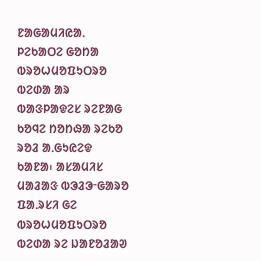ᱱᱟᱜᱟᱢᱤᱭᱟᱹ ᱞᱮᱠᱟᱛᱮ ᱜᱚᱴᱟ ᱵᱨᱚᱦᱢᱚᱯᱩᱛᱨᱚ ᱵᱮᱰᱟ ᱟᱨ ᱵᱟᱝᱞᱟᱫᱮᱥ ᱨᱮᱱᱟᱜ ᱠᱚᱧᱮ ᱴᱚᱴᱷᱟ ᱨᱮᱠᱚ ᱨᱚᱲ ᱟᱹᱜᱩᱭᱮᱫ ᱠᱟᱱᱟ᱾ ᱟᱥᱟᱢᱤᱥ ᱢᱟᱲᱟᱝ ᱵᱳᱲᱳᱼᱜᱟᱨᱚ ᱯᱟᱹᱨᱥᱤ ᱜᱮ ᱵᱨᱚᱦᱢᱚᱯᱩᱛᱨᱚ ᱵᱮᱰᱟ ᱨᱮ ᱡᱟᱱᱚᱲᱟᱣ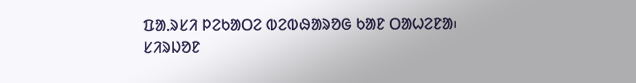ᱯᱟᱹᱨᱥᱤ ᱞᱮᱠᱟᱛᱮ ᱵᱮᱵᱷᱟᱨᱚᱜ ᱠᱟᱱ ᱛᱟᱦᱮᱱᱟ᱾
ᱥᱤᱨᱡᱚᱱ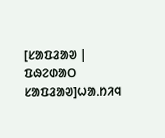[ᱥᱟᱯᱲᱟᱣ | ᱯᱷᱮᱰᱟᱛ ᱥᱟᱯᱲᱟᱣ]ᱦᱟᱹᱴᱤᱧ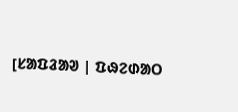[ᱥᱟᱯᱲᱟᱣ | ᱯᱷᱮᱰᱟᱛ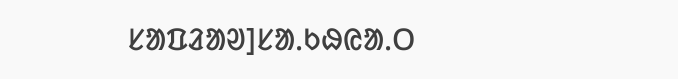ᱥᱟᱯᱲᱟᱣ]ᱥᱟᱹᱠᱷᱭᱟᱹᱛ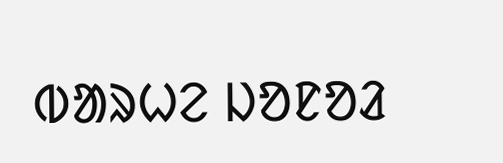ᱵᱟᱨᱦᱮ ᱡᱚᱱᱚᱲ